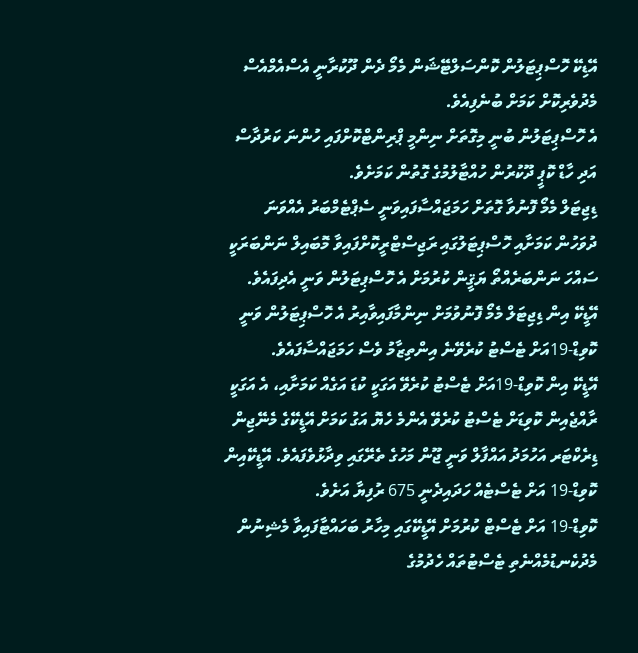އޭޑިކޭ ހޮސްޕިޓަލުން ކޮންސަލްޓޭޝަން މެމޯ ދެން ދޫކުރާނީ އެސްއެމްއެސް މެދުވެރިކޮށް ކަމަށް ބުނެފިއެވެ.
އެ ހޮސްޕިޓަލުން ބުނީ މިގޮތަށް ނިންމީ ޕްރިންޓްކޮށްފައި ހުންނަ ކަރުދާސް އަދި ހާޑް ކޮޕީ ދޫކުރުން ހުއްޓާލުމުގެ ގޮތުން ކަމަށެވެ.
ޑިޖިޓަލް މެމޯ ފޮނުވާ ގޮތަށް ހަމަޖައްސާފައިވަނީ ސެޕްޓެމްބަރު އެއްވަނަ ދުވަހުން ކަމަށާއި ހޮސްޕިޓަލުގައި ރަޖިސްޓްރީކޮށްފައިވާ މޮބައިލް ނަންބަރަކީ ސައްހަ ނަންބަރެއްތޯ ޔަޤީން ކުރުމަށް އެ ހޮސްޕިޓަލުން ވަނީ އެދިފައެވެ.
އޭޑީކޭ އިން ޑިޖިޓަލް މެމޯ ފޮނުވުމަށް ނިންމާފައިވާއިރު އެ ހޮސްޕިޓަލުން ވަނީ ކޮވިޑް-19އަށް ޓެސްޓު ކުރެވޭނެ އިންތިޒާމު ވެސް ހަމަޖައްސާފައެވެ.
އޭޑީކޭ އިން ކޮވިޑް-19އަށް ޓެސްޓު ކުރެވޭ އަގަކީ ކުޑަ އަގެއް ކަމަށާއި، އެ އަގަކީ ރާއްޖެއިން ކޮވިޑަށް ޓެސްޓު ކުރެވޭ އެންމެ ހެޔޮ އަގު ކަމަށް އޭޑީކޭގެ މެނޭޖިން ޑިރެކްޓަރ އަހުމަދު އައްފާލް ވަނީ ޖޫން މަހުގެ ތެރޭގައި ވިދާޅުވެފައެވެ. އޭޑީކޭއިން ކޮވިޑް-19 އަށް ޓެސްޓެއް ހަދައިދެނީ 675 ރުފިޔާ އަށެވެ.
ކޮވިޑް-19 އަށް ޓެސްޓް ކުރުމަށް އޭޑީކޭގައި މިހާރު ބަހައްޓާފައިވާ މެޝިނުން މެދުކެނޑުމެއްނެތި ޓެސްޓުތައް ހެދުމުގެ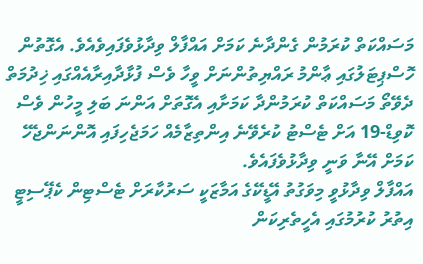މަސައްކަތް ކުރަމުން ގެންދާނެ ކަމަށް އައްފާލް ވިދާޅުވެފައިވެއެވެ. އެގޮތުން ހޮސްޕިޓަލުގައި ޢާންމު ރައްޔިތުންނަށް ވީހާ ވެސް ފުޅާދާއިރާއެއްގައި ޚިދުމަތް ދެވޭތޯ މަސައްކަތް ކުރަމުންދާ ކަމަށާއި އެގޮތަށް އަންނަ ބަލި މީހުން ވެސް ކޮވިޑް-19 އަށް ޓެސްޓު ކުރެވޭނެ އިންތިޒާމެއް ހަމަޖެހިފައި އޮންނަންޖެހޭ ކަމަށް އޭނާ ވަނީ ވިދާޅުވެފައެވެ.
އައްފާލް ވިދާޅުވީ މިވަގުތު އޭޑީކޭގެ އަމާޒަކީ ސަރުކާރަށް ޓެސްޓިން ކެޕޭސިޓީ އިތުރު ކުރުމުގައި އެހީތެރިކަން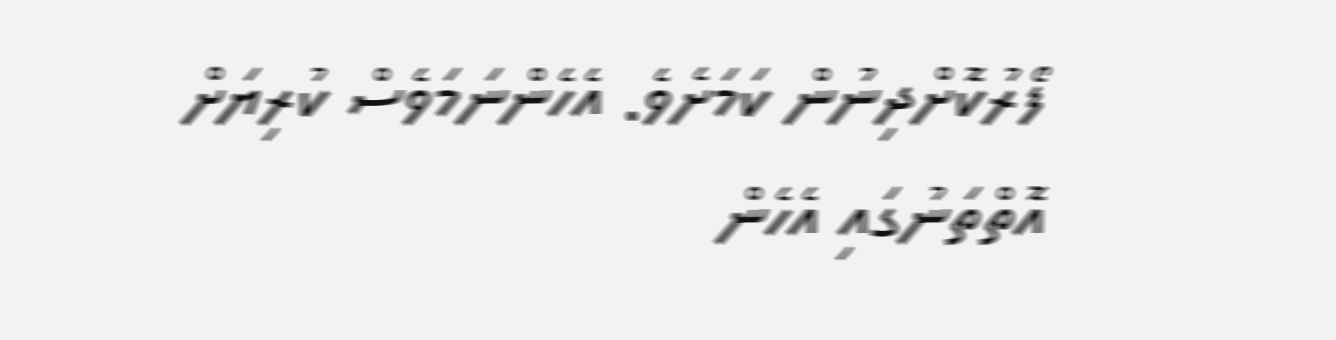ފޯރުކޮށްދިނުން ކަމަށެވެ. އެހެންނަމަވެސް ކުރިޔަށް އޮތްތަނުގައި އެހެން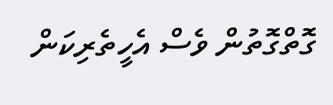ގޮތްގޮތުން ވެސް އެހީތެރިކަން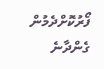ފޯރުކޮށްދެމުން ގެންދާނެ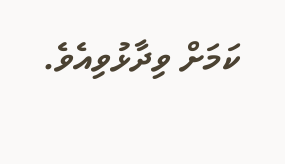ކަމަށް ވިދާޅުވިއެވެ.